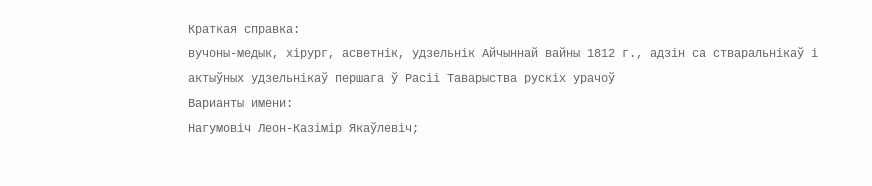Краткая справка:
вучоны-медык, хірург, асветнік, удзельнік Айчыннай вайны 1812 г., адзін са стваральнікаў і актыўных удзельнікаў першага ў Расіі Таварыства рускіх урачоў
Варианты имени:
Нагумовіч Леон-Казімір Якаўлевіч;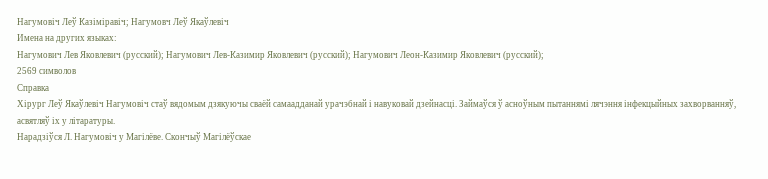Нагумовіч Леў Казіміравіч; Нагумовч Леў Якаўлевіч
Имена на других языках:
Нагумович Лев Яковлевич (русский); Нагумович Лев-Казимир Яковлевич (русский); Нагумович Леон-Казимир Яковлевич (русский);
2569 символов
Справка
Хірург Леў Якаўлевіч Нагумовіч стаў вядомым дзякуючы сваёй самаадданай урачэбнай і навуковай дзейнасці. Займаўся ў асноўным пытаннямі лячэння інфекцыйных захворванняў, асвятляў іх у літаратуры.
Нарадзіўся Л. Нагумовіч у Магілёве. Скончыў Магілёўскае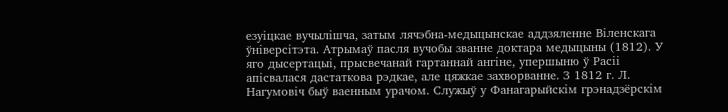езуіцкае вучылішча, затым лячэбна-медыцынскае аддзяленне Віленскага ўніверсітэта. Атрымаў пасля вучобы званне доктара медыцыны (1812). У яго дысертацыі, прысвечанай гартаннай ангіне, упершыню ў Расіі апісвалася дастаткова рэдкае, але цяжкае захворванне. З 1812 г. Л. Нагумовіч быў ваенным урачом. Служыў у Фанагарыйскім грэнадзёрскім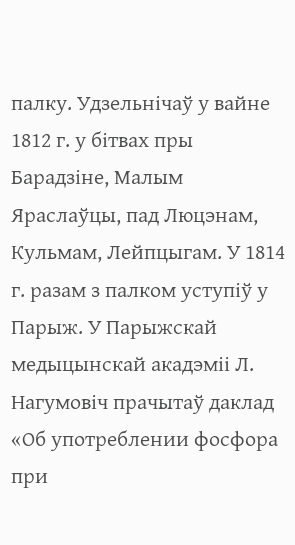палку. Удзельнічаў у вайне 1812 г. у бітвах пры Барадзіне, Малым Яраслаўцы, пад Люцэнам, Кульмам, Лейпцыгам. У 1814 г. разам з палком уступіў у Парыж. У Парыжскай медыцынскай акадэміі Л. Нагумовіч прачытаў даклад «Об употреблении фосфора при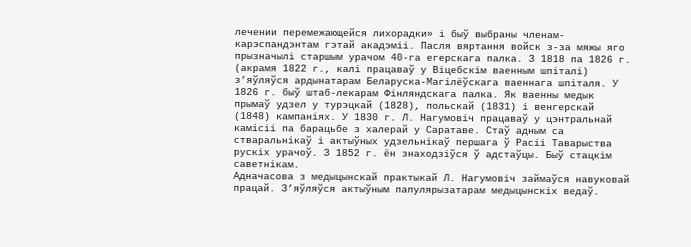лечении перемежающейся лихорадки» і быў выбраны членам-карэспандэнтам гэтай акадэміі. Пасля вяртання войск з-за мяжы яго прызначылі старшым урачом 40-га егерскага палка. З 1818 па 1826 г. (акрамя 1822 г., калі працаваў у Віцебскім ваенным шпіталі) з’яўляўся ардынатарам Беларуска-Магілёўскага ваеннага шпіталя. У 1826 г. быў штаб-лекарам Фінляндскага палка. Як ваенны медык прымаў удзел у турэцкай (1828), польскай (1831) і венгерскай (1848) кампаніях. У 1830 г. Л. Нагумовіч працаваў у цэнтральнай камісіі па барацьбе з халерай у Саратаве. Стаў адным са стваральнікаў і актыўных удзельнікаў першага ў Расіі Таварыства рускіх урачоў. З 1852 г. ён знаходзіўся ў адстаўцы. Быў стацкім саветнікам.
Адначасова з медыцынскай практыкай Л. Нагумовіч займаўся навуковай працай. З’яўляўся актыўным папулярызатарам медыцынскіх ведаў.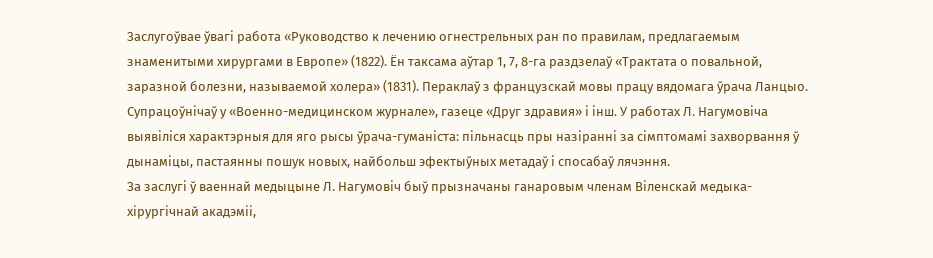Заслугоўвае ўвагі работа «Руководство к лечению огнестрельных ран по правилам, предлагаемым знаменитыми хирургами в Европе» (1822). Ён таксама аўтар 1, 7, 8-га раздзелаў «Трактата о повальной, заразной болезни, называемой холера» (1831). Пераклаў з французскай мовы працу вядомага ўрача Ланцыо. Супрацоўнічаў у «Военно-медицинском журнале», газеце «Друг здравия» і інш. У работах Л. Нагумовіча выявіліся характэрныя для яго рысы ўрача-гуманіста: пільнасць пры назіранні за сімптомамі захворвання ў дынаміцы, пастаянны пошук новых, найбольш эфектыўных метадаў і спосабаў лячэння.
За заслугі ў ваеннай медыцыне Л. Нагумовіч быў прызначаны ганаровым членам Віленскай медыка-хірургічнай акадэміі,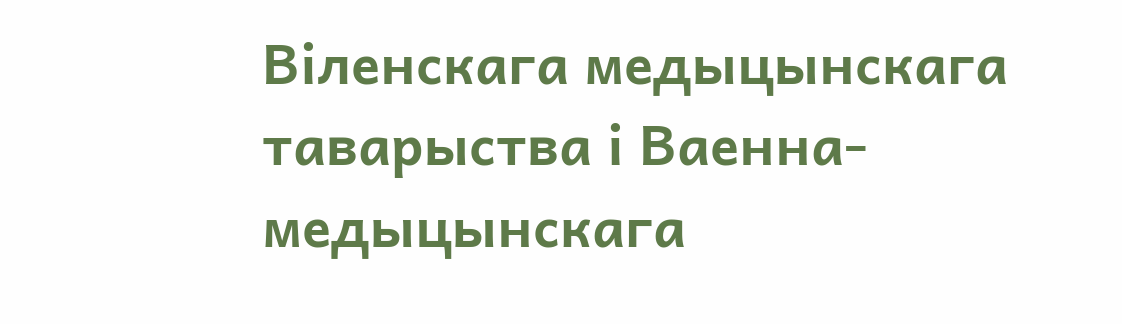Віленскага медыцынскага таварыства і Ваенна-медыцынскага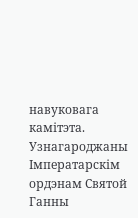навуковага камітэта. Узнагароджаны Імператарскім ордэнам Святой Ганны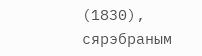(1830), сярэбраным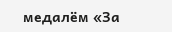медалём «За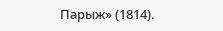Парыж» (1814).